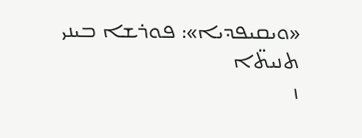«ܘܝܩܝܦܕܝܐ»: ܦܘܪܫܐ ܒܝܢܝ ܬܢܝܬ̈ܐ
ܙ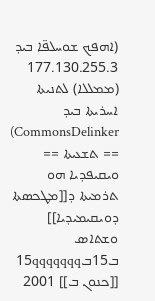(ܐܗܦܟ ܫܘܚܠܦ̈ܐ ܒܝܕ 177.130.255.3 (ܡܡܠܠܐ) ܠܬܢܝܬܐ ܐܚܪܝܬܐ ܒܝܕ CommonsDelinker)
== ܬܫܥܝܬܐ ==
ܘܝܩܝܦܕܝܐ ܗܘ ܬܪܡܝܬܐ ܕ[[ܡܛܟܣܬܐ ܕܘܝܩܝܡܝܕܝܐ]] ܘܫܬܐܣ ܒ15ܒ15qqqqqqq [[ܟܢܘܢ ܒ]] 2001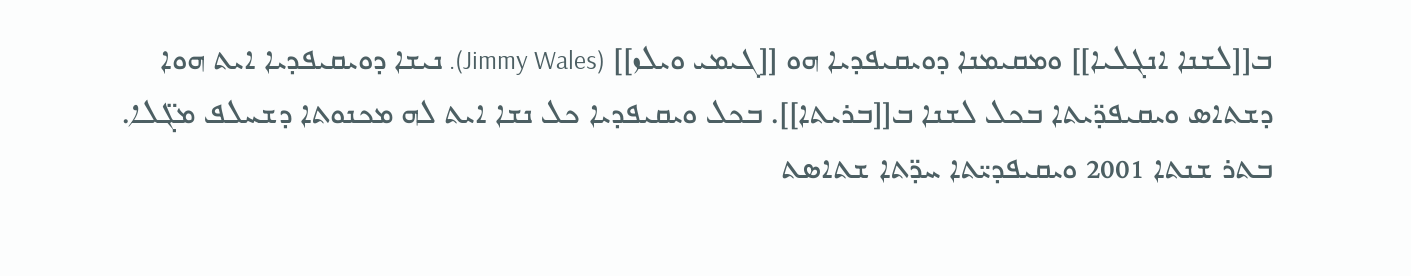ܒ[[ܠܫܢܐ ܐܢܓܠܝܐ]] ܘܡܩܝܡܢܐ ܕܘܝܩܝܦܕܝܐ ܗܘ [[ܓܝܡܝ ܘܝܠܙ]] (Jimmy Wales). ܢܝܫܐ ܕܘܝܩܝܦܕܝܐ ܐܝܬ ܗܘܐ ܕܫܬܐܣ ܘܝܩܝܦܕ̈ܝܬܐ ܒܟܠ ܠܫܢܐ ܒ[[ܒܪܝܬܐ]]. ܒܟܠ ܘܝܩܝܦܕܝܐ ܟܠ ܢܫܐ ܐܝܬ ܠܗ ܡܟܢܘܬܐ ܕܫܚܠܦ ܡܓ̈ܠܐ.
ܒܬܪ ܫܢܬܐ 2001 ܘܝܩܝܦܕܝ̈ܬܐ ܚܕ̈ܬܐ ܫܬܐܣܬ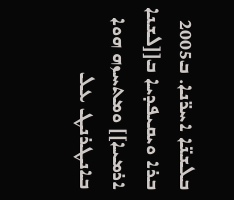ܒܠܫܢ̈ܐ ܐܚܪ̈ܢܐ. ܒ2005 ܒܪܐ ܘܝܩܝܦܕܝܐ ܒ[[ܠܫܢܐ ܐܪܡܝܐ]] ܘܡܬܚܙܗ ܗܘܐ ܒܐܢܛܪܢܛ ܥܠ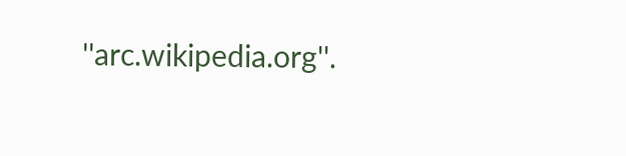''arc.wikipedia.org''.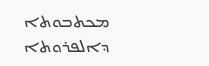ܡܟܬܒܘܬܐ ܕܐܠܦܪܘܬܐ